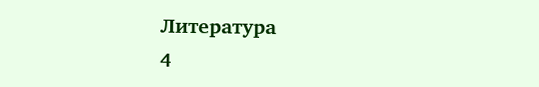Литература
4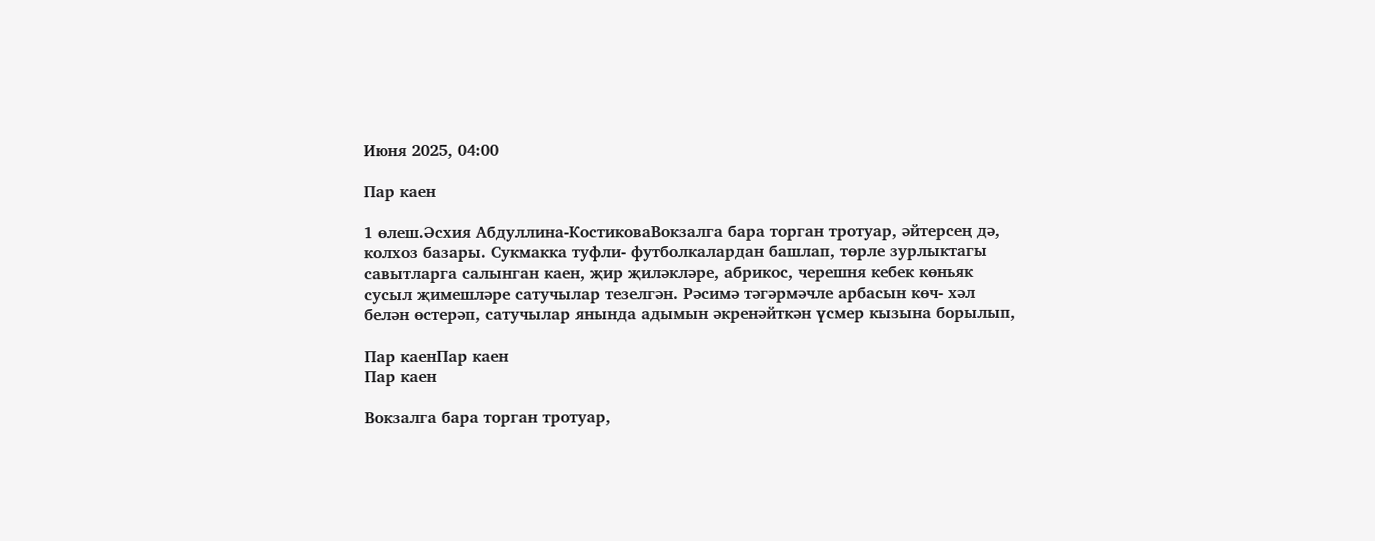Июня 2025, 04:00

Пар каен

1 өлеш.Әсхия Абдуллина-КостиковаВокзалга бара торган тротуар, әйтерсең дә, колхоз базары. Сукмакка туфли- футболкалардан башлап, төрле зурлыктагы савытларга салынган каен, җир җиләкләре, абрикос, черешня кебек көньяк сусыл җимешләре сатучылар тезелгән. Рәсимә тәгәрмәчле арбасын көч- хәл белән өстерәп, сатучылар янында адымын әкренәйткән үсмер кызына борылып,

Пар каенПар каен
Пар каен

Вокзалга бара торган тротуар,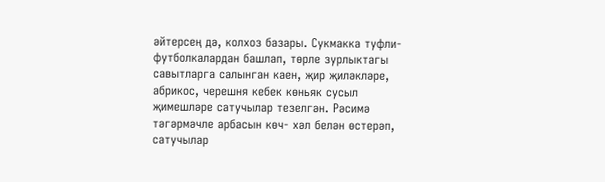әйтерсең дә, колхоз базары. Сукмакка туфли- футболкалардан башлап, төрле зурлыктагы савытларга салынган каен, җир җиләкләре, абрикос, черешня кебек көньяк сусыл җимешләре сатучылар тезелгән. Рәсимә тәгәрмәчле арбасын көч- хәл белән өстерәп, сатучылар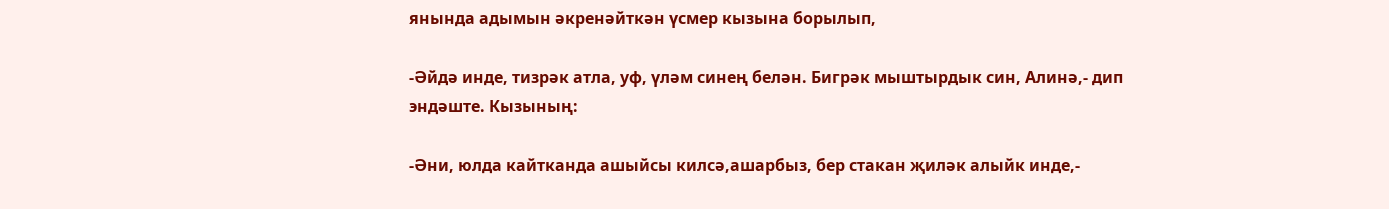янында адымын әкренәйткән үсмер кызына борылып,

-Әйдә инде, тизрәк атла, уф, үләм синең белән. Бигрәк мыштырдык син, Алинә,- дип эндәште. Кызының:

-Әни, юлда кайтканда ашыйсы килсә,ашарбыз, бер стакан җиләк алыйк инде,-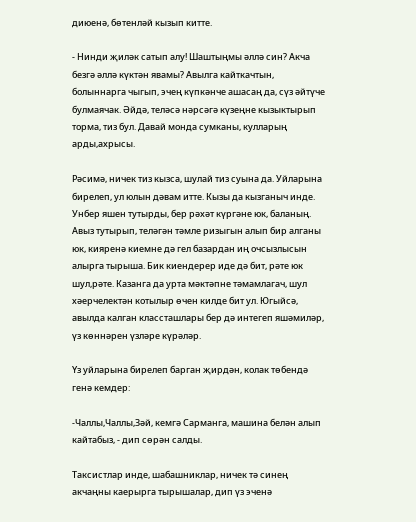диюенә, бөтенләй кызып китте.

- Нинди җиләк сатып алу! Шаштыңмы әллә син? Акча безгә әллә күктән явамы? Авылга кайткачтын, болыннарга чыгып, эчең күпкәнче ашасаң да, сүз әйтүче булмаячак. Әйдә, теләсә нәрсәгә күзеңне кызыктырып торма, тиз бул. Давай монда сумканы, кулларың арды,ахрысы.

Рәсимә, ничек тиз кызса, шулай тиз суына да. Уйларына бирелеп, ул юлын дәвам итте. Кызы да кызганыч инде. Унбер яшен тутырды, бер рәхәт күргәне юк, баланың. Авыз тутырып, теләгән тәмле ризыгын алып бир алганы юк, кияренә киемне дә гел базардан иң очсызлысын алырга тырыша. Бик киендерер иде дә бит, рәте юк шул,рәте. Казанга да урта мәктәпне тәмамлагач, шул хәерчелектән котылыр өчен килде бит ул. Югыйсә, авылда калган классташлары бер дә интегеп яшәмиләр, үз көннәрен үзләре күрәләр.

Үз уйларына бирелеп барган җирдән, колак төбендә генә кемдер:

-Чаллы,Чаллы,Зәй, кемгә Сарманга, машина белән алып кайтабыз, - дип сөрән салды.

Таксистлар инде, шабашниклар, ничек тә синең акчаңны каерырга тырышалар, дип үз эченә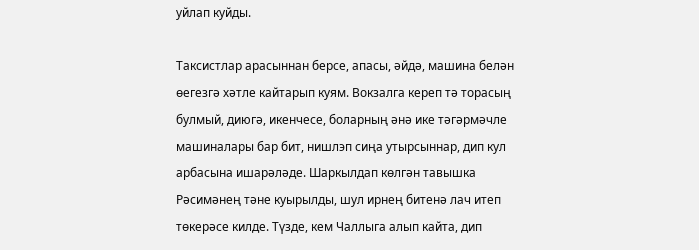уйлап куйды.

Таксистлар арасыннан берсе, апасы, әйдә, машина белән өегезгә хәтле кайтарып куям. Вокзалга кереп тә торасың булмый, диюгә, икенчесе, боларның әнә ике тәгәрмәчле машиналары бар бит, нишлэп сиңа утырсыннар, дип кул арбасына ишарәләде. Шаркылдап көлгән тавышка Рәсимәнең тәне куырылды, шул ирнең битенә лач итеп төкерәсе килде. Түзде, кем Чаллыга алып кайта, дип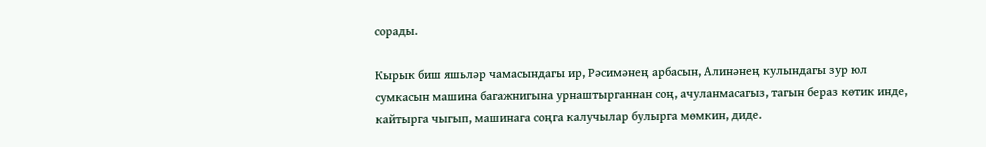сорады.

Кырык биш яшьләр чамасындагы ир, Рәсимәнең арбасын, Алинәнең кулындагы зур юл сумкасын машина багажнигына урнаштырганнан соң, ачуланмасагыз, тагын бераз көтик инде, кайтырга чыгып, машинага соңга калучылар булырга мөмкин, диде.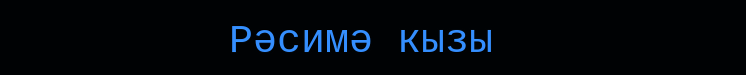Рәсимә кызы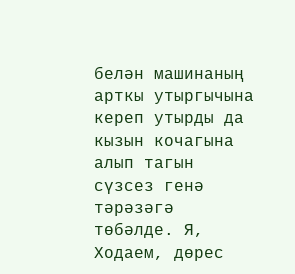белән машинаның арткы утыргычына кереп утырды да кызын кочагына алып тагын сүзсез генә тәрәзәгә төбәлде. Я, Ходаем, дөрес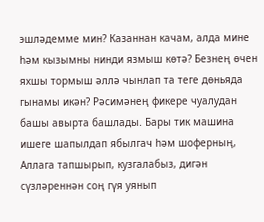эшләдемме мин? Казаннан качам, алда мине һәм кызымны нинди язмыш көтә? Безнең өчен яхшы тормыш әллә чынлап та теге дөньяда гынамы икән? Рәсимәнең фикере чуалудан башы авырта башлады. Бары тик машина ишеге шапылдап ябылгач һәм шоферның, Аллага тапшырып, кузгалабыз, дигән сүзләреннән соң гүя уянып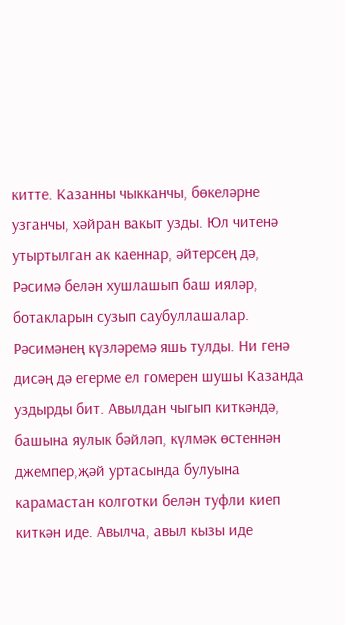китте. Казанны чыкканчы, бөкеләрне узганчы, хәйран вакыт узды. Юл читенә утыртылган ак каеннар, әйтерсең дә, Рәсимә белән хушлашып баш ияләр, ботакларын сузып саубуллашалар. Рәсимәнең күзләремә яшь тулды. Ни генә дисәң дә егерме ел гомерен шушы Казанда уздырды бит. Авылдан чыгып киткәндә, башына яулык бәйләп, күлмәк өстеннән джемпер,җәй уртасында булуына карамастан колготки белән туфли киеп киткән иде. Авылча, авыл кызы иде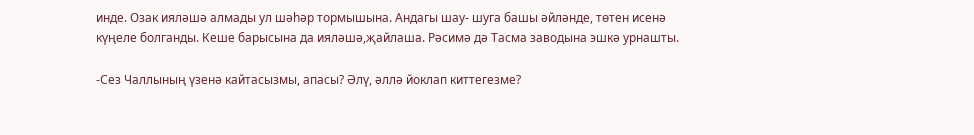инде. Озак ияләшә алмады ул шәһәр тормышына. Андагы шау- шуга башы әйләнде, төтен исенә күңеле болганды. Кеше барысына да ияләшә,җайлаша. Рәсимә дә Тасма заводына эшкә урнашты.

-Сез Чаллының үзенә кайтасызмы, апасы? Әлү, әллә йоклап киттегезме?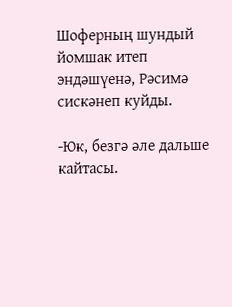Шоферның шундый йомшак итеп эндәшүенә, Рәсимә сискәнеп куйды.

-Юк, безгә әле дальше кайтасы.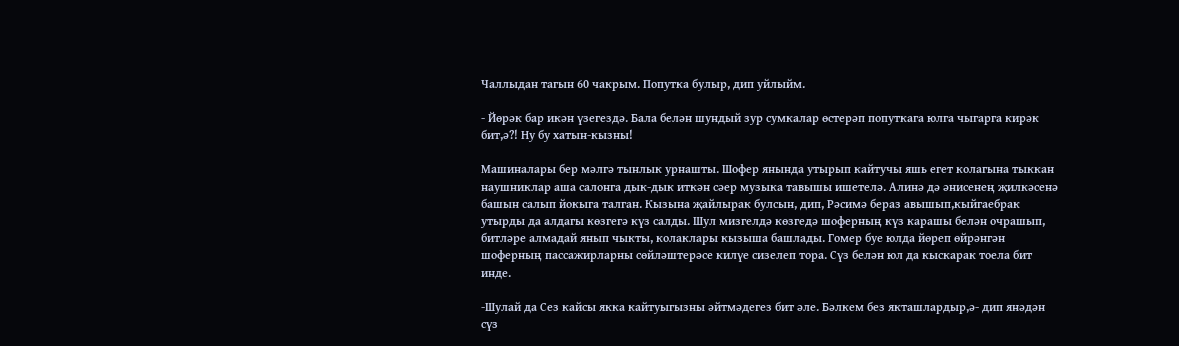Чаллыдан тагын 60 чакрым. Попутка булыр, дип уйлыйм.

- Йөрәк бар икән үзегездә. Бала белән шундый зур сумкалар өстерәп попуткага юлга чыгарга кирәк бит,ә?! Ну бу хатын-кызны!

Машиналары бер мәлгә тынлык урнашты. Шофер янында утырып кайтучы яшь егет колагына тыккан наушниклар аша салонга дык-дык иткән сәер музыка тавышы ишетелә. Алинә дә әнисенең җилкәсенә башын салып йокыга талган. Кызына җайлырак булсын, дип, Рәсимә бераз авышып,кыйгаебрак утырды да алдагы көзгегә күз салды. Шул мизгелдә көзгедә шоферның күз карашы белән очрашып, битләре алмадай янып чыкты, колаклары кызыша башлады. Гомер буе юлда йөреп өйрәнгән шоферның пассажирларны сөйләштерәсе килүе сизелеп тора. Сүз белән юл да кыскарак тоела бит инде.

-Шулай да Сез кайсы якка кайтуыгызны әйтмәдегез бит әле. Бәлкем без якташлардыр,ә- дип янәдән сүз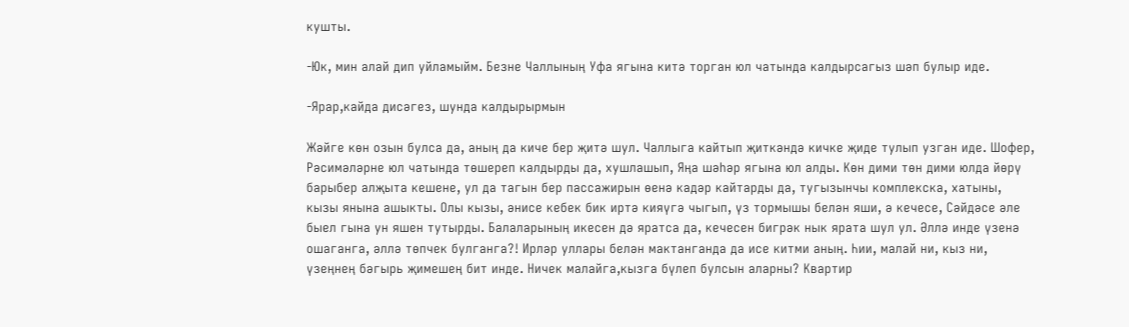кушты.

-Юк, мин алай дип уйламыйм. Безне Чаллының Уфа ягына китә торган юл чатында калдырсагыз шәп булыр иде.

-Ярар,кайда дисәгез, шунда калдырырмын

Жәйге көн озын булса да, аның да киче бер җитә шул. Чаллыга кайтып җиткәндә кичке җиде тулып узган иде. Шофер, Рәсимәләрне юл чатында төшереп калдырды да, хушлашып, Яңа шәһәр ягына юл алды. Көн дими төн дими юлда йөрү барыбер алҗыта кешене, ул да тагын бер пассажирын өенә кадәр кайтарды да, тугызынчы комплекска, хатыны, кызы янына ашыкты. Олы кызы, әнисе кебек бик иртә кияүгә чыгып, үз тормышы белән яши, ә кечесе, Сәйдәсе әле быел гына ун яшен тутырды. Балаларының икесен дә яратса да, кечесен бигрәк нык ярата шул ул. Әллә инде үзенә ошаганга, әллә төпчек булганга?! Ирләр уллары белән мактанганда да исе китми аның. Һии, малай ни, кыз ни, үзеңнең бәгырь җимешең бит инде. Ничек малайга,кызга бүлеп булсын аларны? Квартир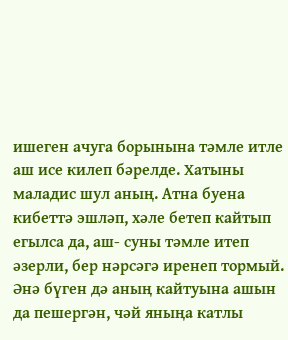ишеген ачуга борынына тәмле итле аш исе килеп бәрелде. Хатыны маладис шул аның. Атна буена кибеттә эшләп, хәле бетеп кайтып егылса да, аш- суны тәмле итеп әзерли, бер нәрсәгә иренеп тормый. Әнә бүген дә аның кайтуына ашын да пешергән, чәй яныңа катлы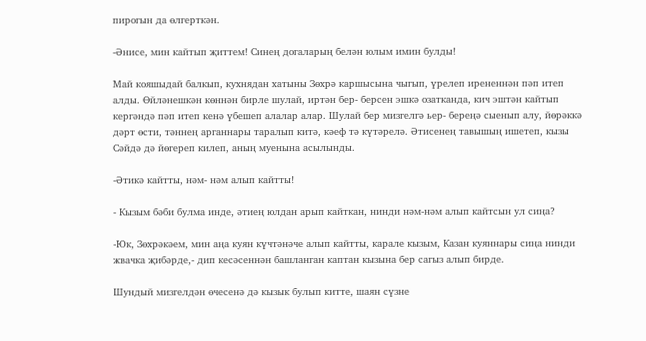пирогын да өлгерткән.

-Әнисе, мин кайтып җиттем! Синең догаларың белән юлым имин булды!

Май кояшыдай балкып, кухнядан хатыны Зөхрә каршысына чыгып, үрелеп ирененнән пәп итеп алды. Өйләнешкән көннән бирле шулай, иртән бер- берсен эшкә озатканда, кич эштән кайтып кергәндә пәп итеп кенә үбешеп алалар алар. Шулай бер мизгелгә ьер- береңә сыенып алу, йөрәккә дәрт өсти, тәннең арганнары таралып китә, кәеф тә күтәрелә. Әтисенең тавышың ишетеп, кызы Сәйдә дә йөгереп килеп, аның муенына асылынды.

-Әтикә кайтты, нәм- нәм алып кайтты!

- Кызым бәби булма инде, әтиең юлдан арып кайткан, нинди нәм-нәм алып кайтсын ул сиңа?

-Юк, Зөхрәкәем, мин аңа куян күчтәнәче алып кайтты, карале кызым, Казан куяннары сиңа нинди жвачка җибәрде,- дип кесәсеннән башланган каптан кызына бер сагыз алып бирде.

Шундый мизгелдән өчесенә дә кызык булып китте, шаян сүзне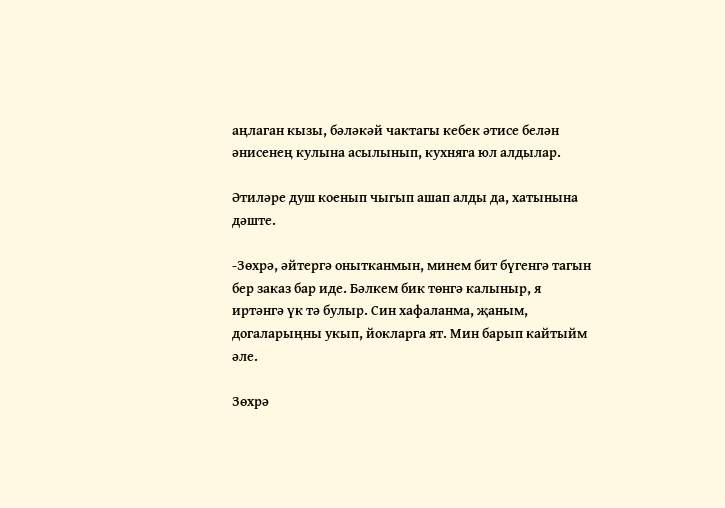аңлаган кызы, бәләкәй чактагы кебек әтисе белән әнисенең кулына асылынып, кухняга юл алдылар.

Әтиләре душ коенып чыгып ашап алды да, хатынына дәште.

-Зөхрә, әйтергә онытканмын, минем бит бүгенгә тагын бер заказ бар иде. Бәлкем бик төнгә калыныр, я иртәнгә үк тә булыр. Син хафаланма, җаным, догаларыңны укып, йокларга ят. Мин барып кайтыйм әле.

Зөхрә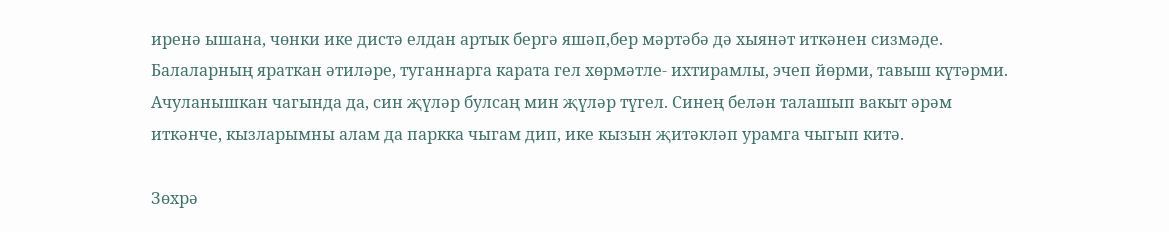иренә ышана, чөнки ике дистә елдан артык бергә яшәп,бер мәртәбә дә хыянәт иткәнен сизмәде. Балаларның яраткан әтиләре, туганнарга карата гел хөрмәтле- ихтирамлы, эчеп йөрми, тавыш күтәрми. Ачуланышкан чагында да, син җүләр булсаң мин җүләр түгел. Синең белән талашып вакыт әрәм иткәнче, кызларымны алам да паркка чыгам дип, ике кызын җитәкләп урамга чыгып китә.

Зөхрә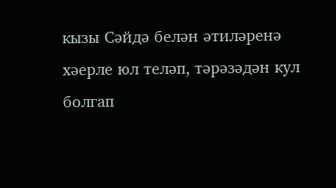кызы Сәйдә белән әтиләренә хәерле юл теләп, тәрәзәдән кул болгап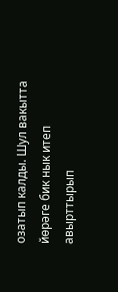озатып калды. Шул вакытта йөрәге бик нык итеп авырттырып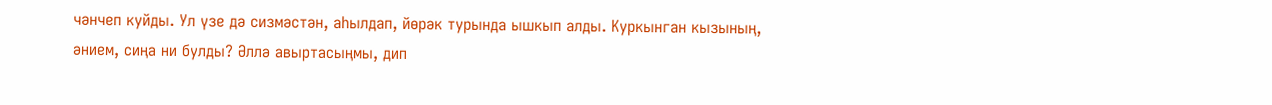чәнчеп куйды. Ул үзе дә сизмәстән, аһылдап, йөрәк турында ышкып алды. Куркынган кызының, әнием, сиңа ни булды? Әллә авыртасыңмы, дип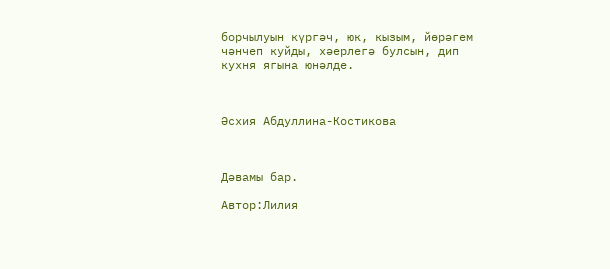борчылуын күргәч, юк, кызым, йөрәгем чәнчеп куйды, хәерлегә булсын, дип кухня ягына юнәлде.



Әсхия Абдуллина-Костикова



Дәвамы бар.

Автор:Лилия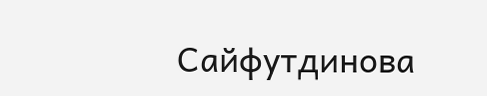Сайфутдинова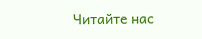Читайте нас